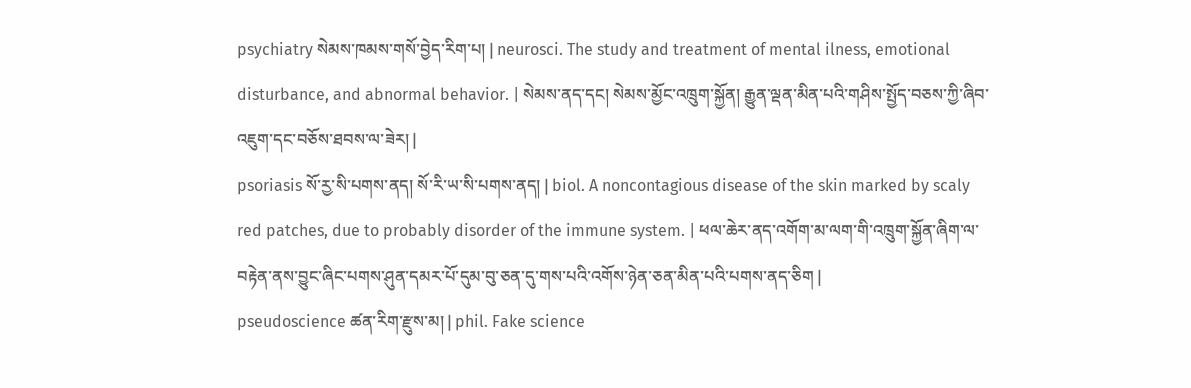psychiatry སེམས་ཁམས་གསོ་བྱེད་རིག་པ། | neurosci. The study and treatment of mental ilness, emotional disturbance, and abnormal behavior. | སེམས་ནད་དང། སེམས་མྱོང་འཁྲུག་སྐྱོན། རྒྱུན་ལྡན་མིན་པའི་གཤིས་སྤྱོད་བཅས་ཀྱི་ཞིབ་འཇུག་དང་བཅོས་ཐབས་ལ་ཟེར། |
psoriasis སོ་རྱ་སི་པགས་ནད། སོ་རི་ཡ་སི་པགས་ནད། | biol. A noncontagious disease of the skin marked by scaly red patches, due to probably disorder of the immune system. | ཕལ་ཆེར་ནད་འགོག་མ་ལག་གི་འཁྲུག་སྐྱོན་ཞིག་ལ་བརྟེན་ནས་བྱུང་ཞིང་པགས་ཤུན་དམར་པོ་དུམ་བུ་ཅན་དུ་གས་པའི་འགོས་ཉེན་ཅན་མིན་པའི་པགས་ནད་ཅིག |
pseudoscience ཚན་རིག་རྫུས་མ། | phil. Fake science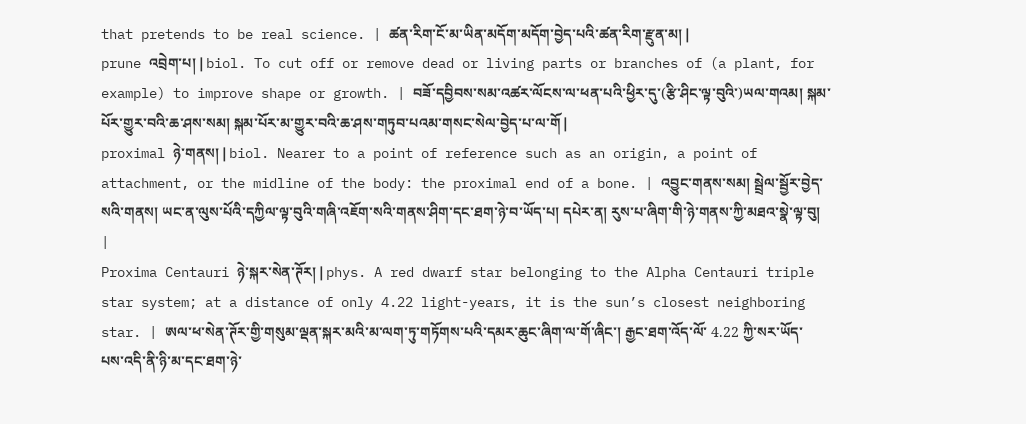that pretends to be real science. | ཚན་རིག་ངོ་མ་ཡིན་མདོག་མདོག་བྱེད་པའི་ཚན་རིག་རྫུན་མ། |
prune འབྲེག་པ། | biol. To cut off or remove dead or living parts or branches of (a plant, for example) to improve shape or growth. | བཟོ་དབྱིབས་སམ་འཚར་ལོངས་ལ་ཕན་པའི་ཕྱིར་དུ་(རྩི་ཤིང་ལྟ་བུའི་)ཡལ་གའམ། སྐམ་པོར་གྱུར་བའི་ཆ་ཤས་སམ། སྐམ་པོར་མ་གྱུར་བའི་ཆ་ཤས་གཏུབ་པའམ་གསང་སེལ་བྱེད་པ་ལ་གོ |
proximal ཉེ་གནས། | biol. Nearer to a point of reference such as an origin, a point of attachment, or the midline of the body: the proximal end of a bone. | འབྱུང་གནས་སམ། སྦྲེལ་སྦྱོར་བྱེད་སའི་གནས། ཡང་ན་ལུས་པོའི་དཀྱིལ་ལྟ་བུའི་གཞི་འཇོག་སའི་གནས་ཤིག་དང་ཐག་ཉེ་བ་ཡོད་པ། དཔེར་ན། རུས་པ་ཞིག་གི་ཉེ་གནས་ཀྱི་མཐའ་སྣེ་ལྟ་བུ། |
Proxima Centauri ཉེ་སྐར་སེན་ཊོར། | phys. A red dwarf star belonging to the Alpha Centauri triple star system; at a distance of only 4.22 light-years, it is the sun’s closest neighboring star. | ཨལ་ཕ་སེན་ཊོར་གྱི་གསུམ་ལྡན་སྐར་མའི་མ་ལག་ཏུ་གཏོགས་པའི་དམར་ཆུང་ཞིག་ལ་གོ་ཞིང་། རྒྱང་ཐག་འོད་ལོ་ 4.22 ཀྱི་སར་ཡོད་པས་འདི་ནི་ཉི་མ་དང་ཐག་ཉེ་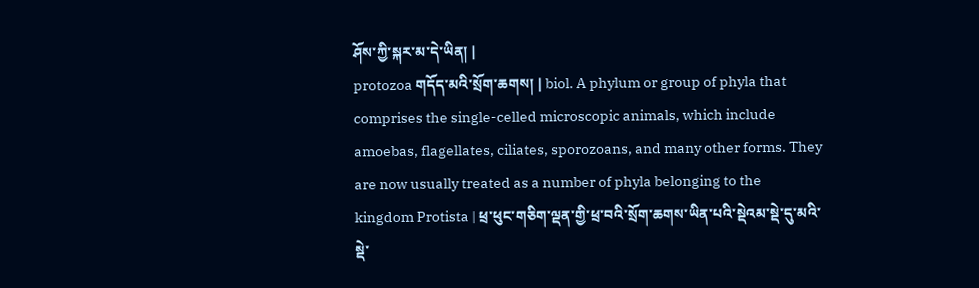ཤོས་ཀྱི་སྐར་མ་དེ་ཡིན། |
protozoa གདོད་མའི་སྲོག་ཆགས། | biol. A phylum or group of phyla that comprises the single-celled microscopic animals, which include amoebas, flagellates, ciliates, sporozoans, and many other forms. They are now usually treated as a number of phyla belonging to the kingdom Protista | ཕྲ་ཕུང་གཅིག་ལྡན་གྱི་ཕྲ་བའི་སྲོག་ཆགས་ཡིན་པའི་སྡེའམ་སྡེ་དུ་མའི་སྡེ་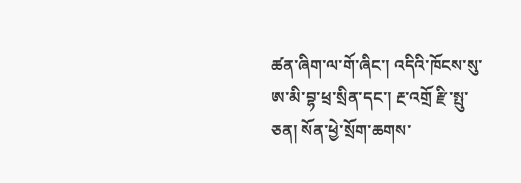ཚན་ཞིག་ལ་གོ་ཞིང་། འདིའི་ཁོངས་སུ་ཨ་མི་བྷ་ཕྲ་སྲིན་དང་། རྔ་འགྲོ རྫི་སྤུ་ཅན། སོན་ཕྱེ་སྲོག་ཆགས་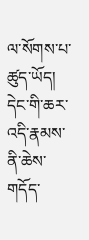ལ་སོགས་པ་ཚུད་ཡོད། དེང་གི་ཆར་འདི་རྣམས་ནི་ཆེས་གདོད་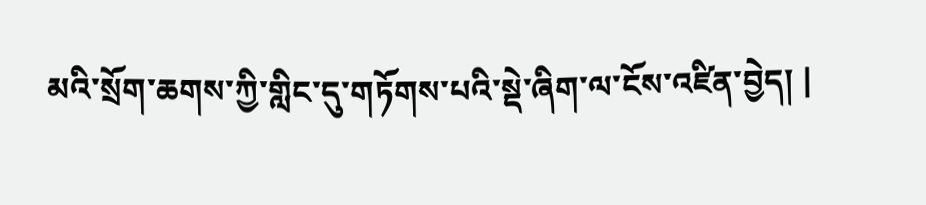མའི་སྲོག་ཆགས་ཀྱི་གླིང་དུ་གཏོགས་པའི་སྡེ་ཞིག་ལ་ངོས་འཛིན་བྱེད། |